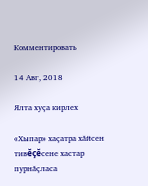Комментировать

14 Авг, 2018

Ялта хуçа кирлех

«Хыпар» хаçатра хăйсен тивĕçĕсене хастар пурнăçласа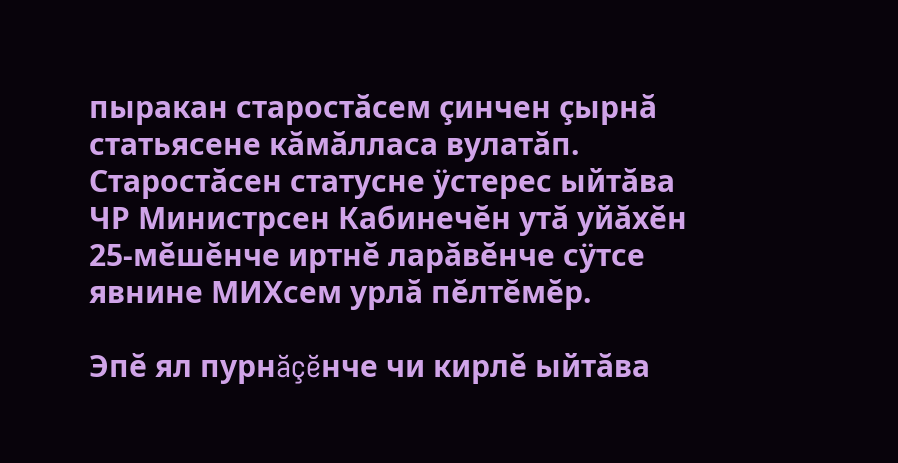пыракан старостăсем çинчен çырнă статьясене кăмăлласа вулатăп. Старостăсен статусне ÿстерес ыйтăва ЧР Министрсен Кабинечĕн утă уйăхĕн 25-мĕшĕнче иртнĕ ларăвĕнче сÿтсе явнине МИХсем урлă пĕлтĕмĕр.

Эпĕ ял пурнăçĕнче чи кирлĕ ыйтăва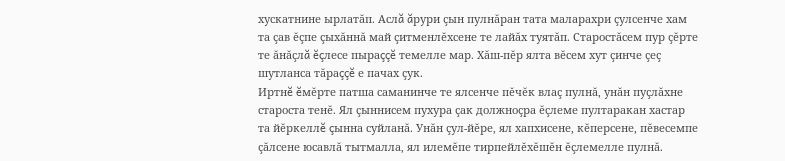хускатнине ырлатăп. Аслă ăрури çын пулнăран тата маларахри çулсенче хам та çав ĕçпе çыхăннă май çитменлĕхсене те лайăх туятăп. Старостăсем пур çĕрте те ăнăçлă ĕçлесе пыраççĕ темелле мар. Хăш-пĕр ялта вĕсем хут çинче çеç шутланса тăраççĕ е пачах çук.
Иртнĕ ĕмĕрте патша саманинче те ялсенче пĕчĕк влаç пулнă, унăн пуçлăхне староста тенĕ. Ял çыннисем пухура çак должноçра ĕçлеме пултаракан хастар та йĕркеллĕ çынна суйланă. Унăн çул-йĕре, ял хапхисене, кĕперсене, пĕвесемпе çăлсене юсавлă тытмалла, ял илемĕпе тирпейлĕхĕшĕн ĕçлемелле пулнă.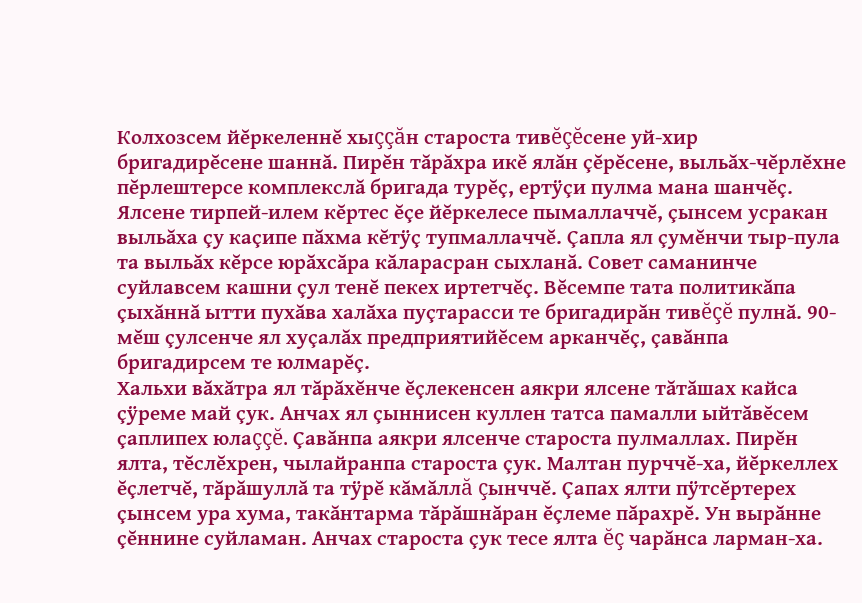Колхозсем йĕркеленнĕ хыççăн староста тивĕçĕсене уй-хир бригадирĕсене шаннă. Пирĕн тăрăхра икĕ ялăн çĕрĕсене, выльăх-чĕрлĕхне пĕрлештерсе комплекслă бригада турĕç, ертÿçи пулма мана шанчĕç. Ялсене тирпей-илем кĕртес ĕçе йĕркелесе пымаллаччĕ, çынсем усракан выльăха çу каçипе пăхма кĕтÿç тупмаллаччĕ. Çапла ял çумĕнчи тыр-пула та выльăх кĕрсе юрăхсăра кăларасран сыхланă. Совет саманинче суйлавсем кашни çул тенĕ пекех иртетчĕç. Вĕсемпе тата политикăпа çыхăннă ытти пухăва халăха пуçтарасси те бригадирăн тивĕçĕ пулнă. 90-мĕш çулсенче ял хуçалăх предприятийĕсем арканчĕç, çавăнпа бригадирсем те юлмарĕç.
Хальхи вăхăтра ял тăрăхĕнче ĕçлекенсен аякри ялсене тăтăшах кайса çÿреме май çук. Анчах ял çыннисен куллен татса памалли ыйтăвĕсем çаплипех юлаççĕ. Çавăнпа аякри ялсенче староста пулмаллах. Пирĕн ялта, тĕслĕхрен, чылайранпа староста çук. Малтан пурччĕ-ха, йĕркеллех ĕçлетчĕ, тăрăшуллă та тÿрĕ кăмăллă çынччĕ. Çапах ялти пÿтсĕртерех çынсем ура хума, такăнтарма тăрăшнăран ĕçлеме пăрахрĕ. Ун вырăнне çĕннине суйламан. Анчах староста çук тесе ялта ĕç чарăнса ларман-ха.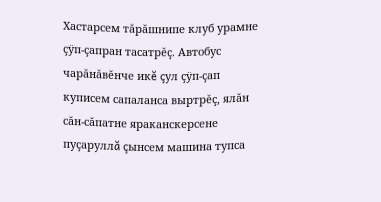Хастарсем тăрăшнипе клуб урамне çÿп-çапран тасатрĕç. Автобус чарăнăвĕнче икĕ çул çÿп-çап куписем сапаланса выртрĕç, ялăн сăн-сăпатне яраканскерсене пуçаруллă çынсем машина тупса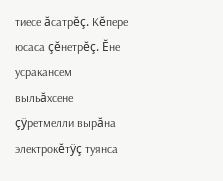тиесе ăсатрĕç. Кĕпере юсаса çĕнетрĕç. Ĕне усракансем выльăхсене çÿретмелли вырăна электрокĕтÿç туянса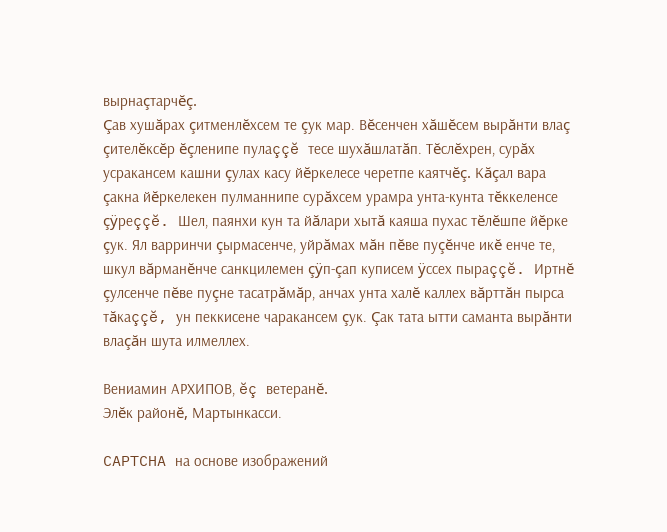вырнаçтарчĕç.
Çав хушăрах çитменлĕхсем те çук мар. Вĕсенчен хăшĕсем вырăнти влаç çителĕксĕр ĕçленипе пулаççĕ тесе шухăшлатăп. Тĕслĕхрен, сурăх усракансем кашни çулах касу йĕркелесе черетпе каятчĕç. Кăçал вара çакна йĕркелекен пулманнипе сурăхсем урамра унта-кунта тĕккеленсе çÿреççĕ. Шел, паянхи кун та йăлари хытă каяша пухас тĕлĕшпе йĕрке çук. Ял варринчи çырмасенче, уйрăмах мăн пĕве пуçĕнче икĕ енче те, шкул вăрманĕнче санкцилемен çÿп-çап куписем ÿссех пыраççĕ. Иртнĕ çулсенче пĕве пуçне тасатрăмăр, анчах унта халĕ каллех вăрттăн пырса тăкаççĕ, ун пеккисене чаракансем çук. Çак тата ытти саманта вырăнти влаçăн шута илмеллех.

Вениамин АРХИПОВ, ĕç ветеранĕ.
Элĕк районĕ, Мартынкасси.

CAPTCHA на основе изображений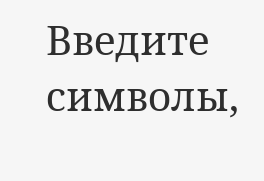Введите символы,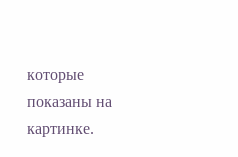которые показаны на картинке.